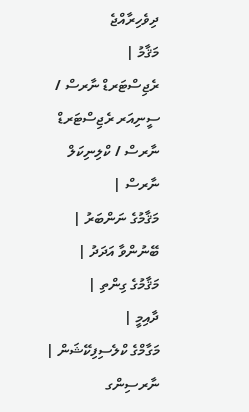ދިވެހިރާއްޖެ
މަޤާމު |
ރެޖިސްޓަރޑް ނާރސް / ސީނިއަރ ރެޖިސްޓަރޑް ނާރސް / ކްލިނިކަލް ނާރސް |
މަޤާމުގެ ނަންބަރު |
ބޭނުންވާ އަދަދު |
މަޤާމުގެ ގިންތި |
ދާއިމީ |
މަގާމްގެ ކްލެސިފިކޭޝަން |
ނާރސިންގ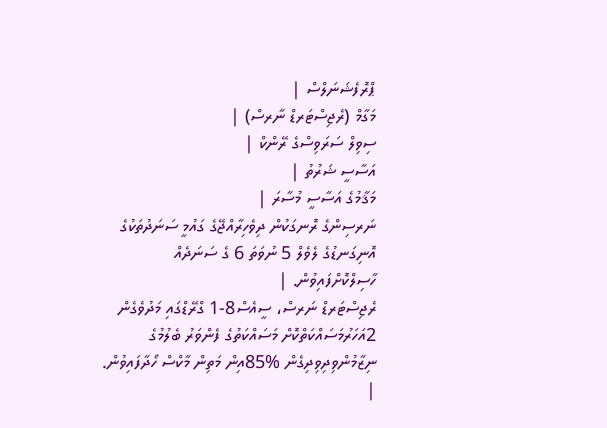ޕްރޮފެޝަނަލްސް |
މަގާމް (ރެޖިސްޓަރޑް ނާރސް) |
ސިވިލް ސަރަވިސްގެ ރޭންކް |
އަސާސީ ޝަރުތު |
މަޤާމުގެ އަސާސީ މުސާރަ |
ނަރސިންގެ ރޮނގަކުން ދިވެހިރާއްޖޭގެ ގައުމީ ސަނަދުތަކުގެ އޮނިގަނޑުގެ ލެވެލް 5 ނުވަތަ 6 ގެ ސަނަދެއް ހާސިލްކޮށްފައިވުން. |
ރެޖިސްޓަރޑް ނަރސް، ސީއެސް8-1 ގްރޭޑްގައި މަދުވެގެން 2އަހަރުމަސައްކަތްކޮށް މަސައްކަތުގެ ފެންވަރު ބެލުމުގެ ނިޒާމުންވިދިވިދިގެން %85އިން މަތިން މާކްސް ހޯދާފައިވުން. |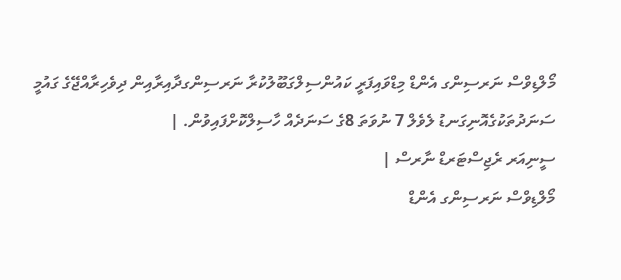މޯލްޑިވްސް ނަރސިންގ އެންޑް މިޑްވައިފަރީ ކައުންސިލްގަބޫލުކުރާ ނަރސިންގދާއިރާއިން ދިވެހިރާއްޖޭގެ ގައުމީ ސަނަދުތަކުގެއޮނިގަނޑު ލެވެލް 7 ނުވަތަ 8ގެ ސަނަދެއް ހާސިލްކޮށްފައިވުން. |
ސީނިއަރ ރެޖިސްޓަރޑް ނާރސް |
މޯލްޑިވްސް ނަރސިންގ އެންޑް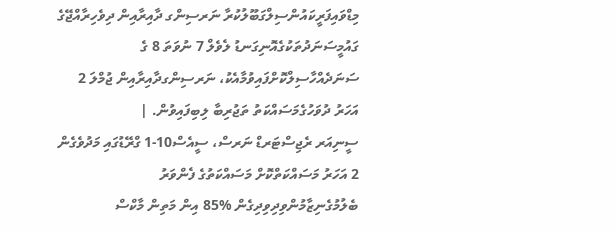މިޑްވައިފަރީކައުންސިލްގަބޫލުކުރާ ނަރސިންގ ދާއިރާއިން ދިވެހިރާއްޖޭގެ ގައުމީސަނަދުތަކުގެއޮނިގަނޑު ލެވެލް 7 ނުވަތަ 8 ގެ ސަނަދެއްހާސިލްކޮށްފައިވުމާއެކު، ނަރސިންގދާއިރާއިން ޖުމްލަ 2 އަހަރު ދުވަހުގެމަސައްކަތު ތަޖުރިބާ ލިބިފައިވުން. |
ސީނިއަރ ރެޖިސްޓަރޑް ނަރސް، ސީއެސް10-1 ގްރޭޑުގައި މަދުވެގެން 2 އަހަރު މަސައްކަތްކޮށް މަސައްކަތުގެ ފެންވަރު ބެލުމުގެނިޒާމުންވިދިވިދިގެން %85 އިން މަތިން މާކްސް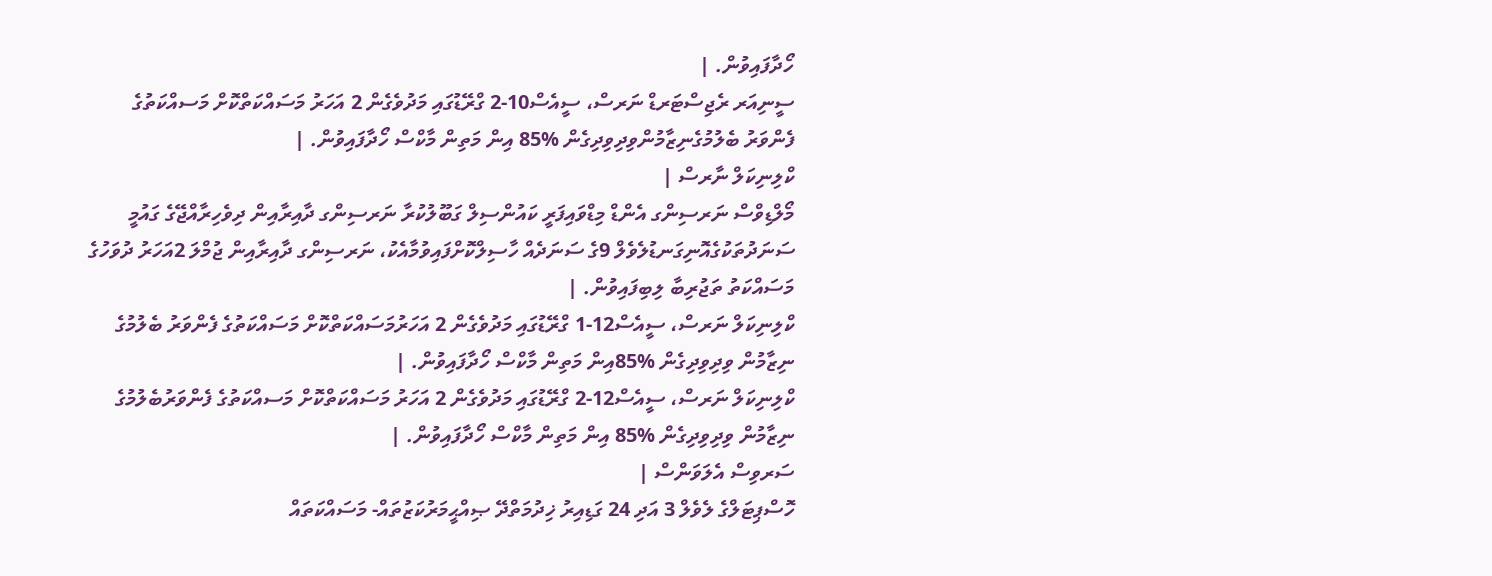ހޯދާފައިވުން. |
ސީނިއަރ ރެޖިސްޓަރޑް ނަރސް، ސީއެސް10-2 ގްރޭޑުގައި މަދުވެގެން 2 އަހަރު މަސައްކަތްކޮށް މަސއްކަތުގެ ފެންވަރު ބެލުމުގެނިޒާމުންވިދިވިދިގެން %85 އިން މަތިން މާކްސް ހޯދާފައިވުން. |
ކްލިނިކަލް ނާރސް |
މޯލްޑިވްސް ނަރސިންގ އެންޑް މިޑްވައިފަރީ ކައުންސިލް ގަބޫލުކުރާ ނަރސިންގ ދާއިރާއިން ދިވެހިރާއްޖޭގެ ގައުމީ ސަނަދުތަކުގެއޮނިގަނޑުލެވެލް 9ގެ ސަނަދެއް ހާސިލްކޮށްފައިވުމާއެކު، ނަރސިންގ ދާއިރާއިން ޖުމްލަ 2އަހަރު ދުވަހުގެ މަސައްކަތު ތަޖުރިބާ ލިބިފައިވުން. |
ކްލިނިކަލް ނަރސް، ސީއެސް12-1 ގްރޭޑުގައި މަދުވެގެން 2 އަހަރުމަސައްކަތްކޮށް މަސައްކަތުގެ ފެންވަރު ބެލުމުގެ ނިޒާމުން ވިދިވިދިގެން %85އިން މަތިން މާކްސް ހޯދާފައިވުން. |
ކްލިނިކަލް ނަރސް، ސީއެސް12-2 ގްރޭޑުގައި މަދުވެގެން 2 އަހަރު މަސައްކަތްކޮށް މަސއްކަތުގެ ފެންވަރުބެލުމުގެ ނިޒާމުން ވިދިވިދިގެން %85 އިން މަތިން މާކްސް ހޯދާފައިވުން. |
ސަރވިސް އެލަވަންސް |
ހޮސްޕިޓަލްގެ ލެވެލް 3 އަދި 24 ގަޑިއިރު ޚިދުމަތްދޭ ޞިއްޙީމަރުކަޒުތައް- މަސައްކަތައް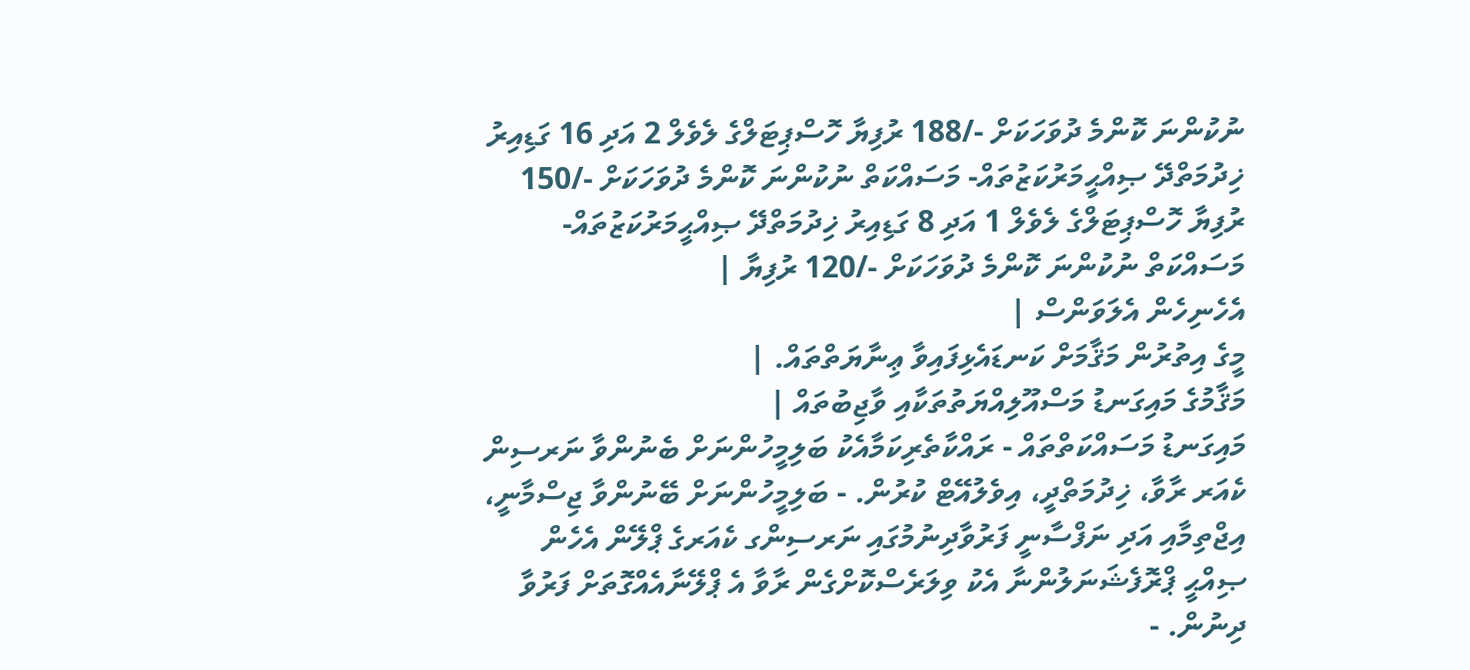ނުކުންނަ ކޮންމެ ދުވަހަކަށް -/188 ރުފިޔާ ހޮސްޕިޓަލްގެ ލެވެލް 2 އަދި 16 ގަޑިއިރު ޚިދުމަތްދޭ ޞިއްޙީމަރުކަޒުތައް- މަސައްކަތް ނުކުންނަ ކޮންމެ ދުވަހަކަށް -/150 ރުފިޔާ ހޮސްޕިޓަލްގެ ލެވެލް 1 އަދި 8 ގަޑިއިރު ޚިދުމަތްދޭ ޞިއްޙީމަރުކަޒުތައް- މަސައްކަތް ނުކުންނަ ކޮންމެ ދުވަހަކަށް -/120 ރުފިޔާ |
އެހެނިހެން އެލަވަންސް |
މީގެ އިތުރުން މަޤާމަށް ކަނޑައެޅިފައިވާ ޢިނާޔަތްތައް. |
މަޤާމުގެ މައިގަނޑު މަސްއޫލިއްޔަތުތަކާއި ވާޖިބުތައް |
މައިގަނޑު މަސައްކަތްތައް - ރައްކާތެރިކަމާއެކު ބަލިމީހުންނަށް ބެނުންވާ ނަރސިން ކެއަރ ރާވާ، ޚިދުމަތްދީ، އިވެލުއޭޓް ކުރުން. - ބަލިމީހުންނަށް ބޭނުންވާ ޖިސްމާނީ، އިޖްތިމާއި އަދި ނަފްސާނީ ފަރުވާދިނުމުގައި ނަރސިންގ ކެއަރގެ ޕްލޭން އެހެން ޞިއްޙީ ޕްރޮފެޝަނަލުންނާ އެކު ވިލަރެސްކޮށްގެން ރާވާ އެ ޕްލޭނާއެއްގޮތަށް ފަރުވާ ދިނުން. -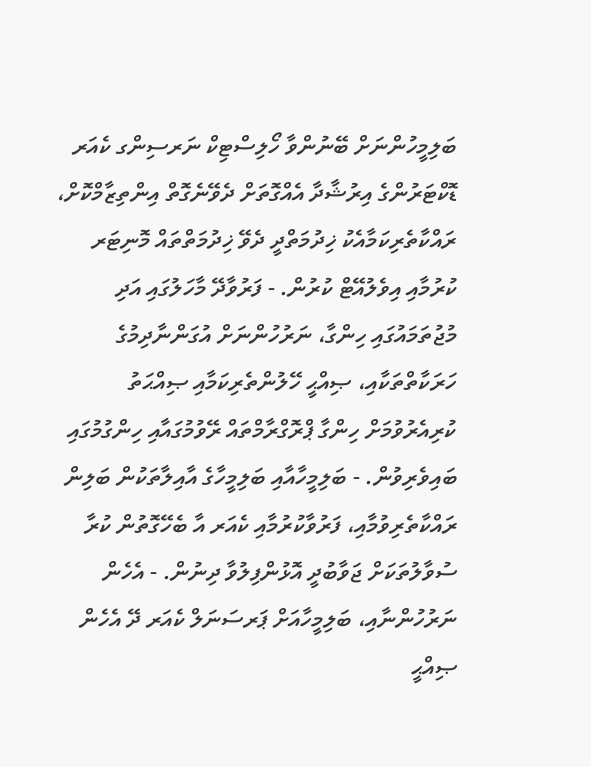ބަލިމީހުންނަށް ބޭނުންވާ ހޯލިސްޓިކް ނަރސިންގ ކެއަރ ޑޮކްޓަރުންގެ އިރުޝާދާ އެއްގޮތަށް ދެވޭނެގޮތް އިންތިޒާމްކޮށް، ރައްކާތެރިކަމާއެކު ޚިދުމަތްދީ ދެވޭ ޚިދުމަތްތައް މޮނިޓަރ ކުރުމާއި އިވެލުއޭޓް ކުރުން. - ފަރުވާދޭ މާހަލުގައި އަދި މުޖުތަމައުގައި ހިންގާ، ނަރުހުންނަށް އުގަންނާދިމުގެ ހަރަކާތްތަކާއި، ޞިއްޙީ ހޭލުންތެރިކަމާއި ޞިއްޙަތު ކުރިއެރުވުމަށް ހިންގާ ޕްރޮގްރާމްތައް ރޭވުމުގައާއި ހިންގުމުގައި ބައިވެރިވުން. - ބަލިމީހާއާއި ބަލިމީހާގެ އާއިލާތަކުން ބަލިން ރައްކާތެރިވުމާއި، ފަރުވާކުރުމާއި ކެއަރ އާ ބެހޭގޮތުން ކުރާ ސުވާލުތަކަށް ޖަވާބުދީ އޮޅުންފިލުވާ ދިނުން. - އެހެން ނަރުހުންނާއި، ބަލިމީހާއަށް ޕަރސަނަލް ކެއަރ ދޭ އެހެން ޞިއްޙީ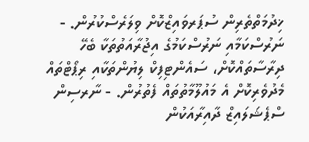ޚިދުމަތްތެރިން ސުޕަރވައިޒްކޮށް ވިލަރެސްކުރުން. - ނަރުސްކަމާއި ނަރުސްކަމުގެ އިޖުރާއަތުތަކާ ބެހޭ ދިރާސާތައްކޮށް، ސައެންޓިފިކް ލިޔުންތަކާއި ރިޕޯޓްތައް މެދުވެރިކޮށް އެ މައުލޫމާތުތައް ފެތުރުން. - ނާރސިން ސްޕެޝަލައިޒް ދާއިރާއަކުން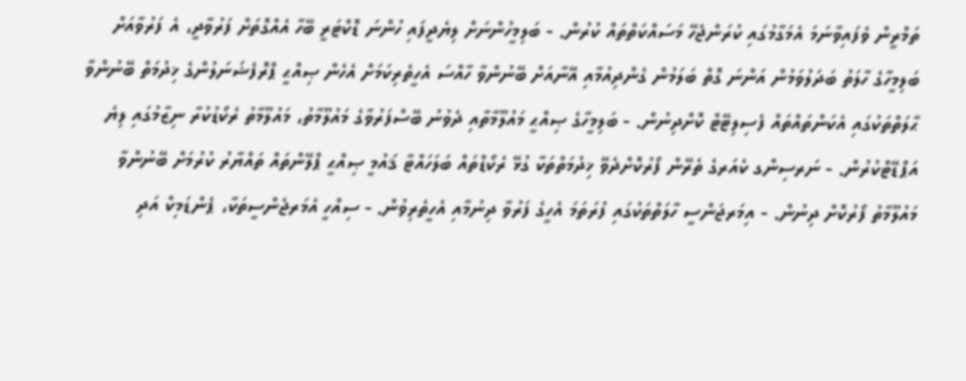ތަމްރީން ވެފައިވާނަމަ އެމަގާމުގައި ކުރަންޖެހޭ މަސައްކަތްތައް ކުރުން. - ބަލިމީހުންނަށް ލިޔެދީފައި ހުންނަ ޑޮކްޓަރީ ބޭހާ އެއްގޮތަށް ފަރުވާދީ، އެ ފަރުވާއަށް ބަލިމީހާގެ ހާލަތު ބަދަލުވަމުން އަންނަ ގޮތް ބަލަމުން ގެންދިއުމާއި އޭނާއަށް ބޭނުންވާ ހާއްސަ އެހީތެރިކަމަށް އެހެން ޞިއްޙީ ޕްރޮފެޝަނަލުންގެ ޚިދުމަތް ބޭނުންވާ ޙާލަތްތަކުގައި އެކަންތައްތައް ފެސިލިޓޭޓް ކޮށްދިނުން. - ބަލިމީހާގެ ޞިއްޙީ މައުލޫމާތާއި ދެވުނު ބޭސްފަރުވާގެ މައުލޫމާތު، މައުލޫމާތު ރެކޯޑުކުރާ ނިޒާމުގައި ލިޔެ އަޕްޑޭޓްކުރުން. - ނަރސިންގ ކެއަރގެ ތެރޭން ފޯރުކޮށްދެވޭ ޚިދުމަތްތަކާ ގުޅޭ ރެކޯޑްތައް ބަލަހައްޓާ ޤައުމީ ޞިއްޙީ ޕްލޭންތައް ތައްޔާރު ކުރުމަށް ބޭނުންވާ މައުލޫމާތު ފޯރުކޮށް ދިނުން. - އިމަރޖަންސީ ހާލަތްތަކުގައި ފުރަތަމަ އެހީގެ ފަރުވާ ދިނުމާއި އެހީތެރިވުން. - ސިއްހީ އެމަރޖެންސީތަކާ، ޕެންޑަމިކް އަދި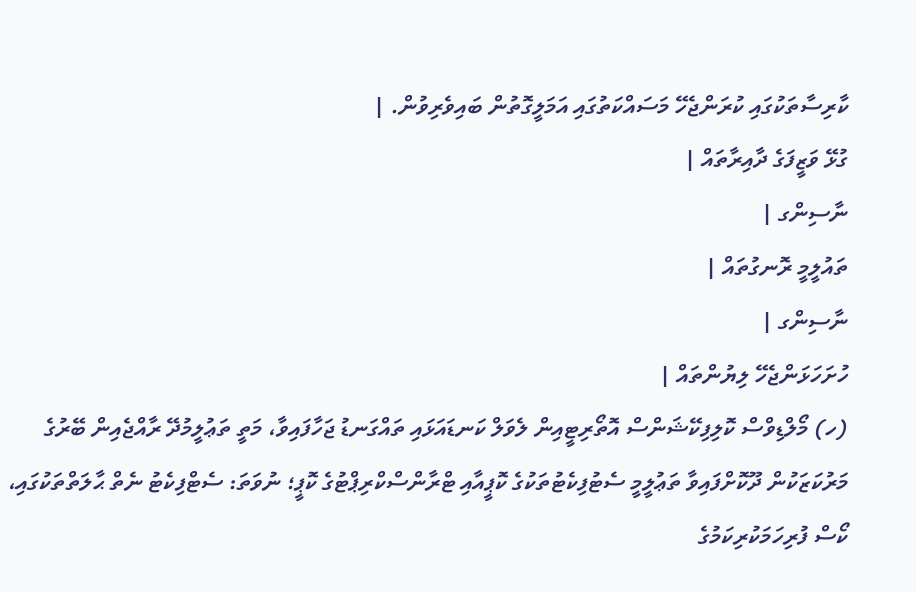ކާރިސާތަކުގައި ކުރަންޖެހޭ މަސައްކަތުގައި އަމަލީގޮތުން ބައިވެރިވުން. |
ގުޅޭ ވަޒީފަގެ ދާއިރާތައް |
ނާސިންގ |
ތައުލީމީ ރޮނގުތައް |
ނާސިންގ |
ހުށަހަޅަންޖެހޭ ލިޔުންތައް |
(ހ) މޯލްޑިވްސް ކޮލިފިކޭޝަންސް އޮތޯރިޓީއިން ލެވަލް ކަނޑައަޅައި ތައްގަނޑު ޖަހާފައިވާ، މަތީ ތަޢުލީމުދޭ ރާއްޖެއިން ބޭރުގެ މަރުކަޒަކުން ދޫކޮށްފައިވާ ތަޢުލީމީ ސެޓުފިކެޓުތަކުގެ ކޮޕީއާއި ޓްރާންސްކްރިޕްޓުގެ ކޮޕީ؛ ނުވަތަ: ސެޓްފިކެޓު ނެތް ޙާލަތްތަކުގައި، ކޯސް ފުރިހަމަކުރިކަމުގެ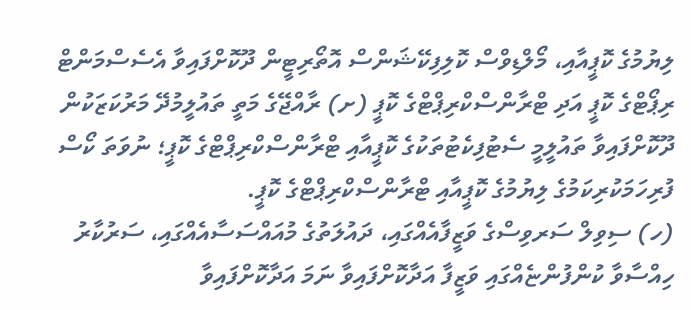ލިޔުމުގެ ކޮޕީއާއި، މޯލްޑިވްސް ކޮލިފިކޭޝަންސް އޮތޯރިޓީން ދޫކޮށްފައިވާ އެސެސްމަންޓް ރިޕޯޓްގެ ކޮޕީ އަދި ޓްރާންސްކްރިޕްޓްގެ ކޮޕީ (ށ) ރާއްޖޭގެ މަތީ ތައުލީމުދޭ މަރުކަޒަކުން ދޫކޮށްފައިވާ ތައުލީމީ ސެޓުފިކެޓުތަކުގެ ކޮޕީއާއި ޓްރާންސްކްރިޕްޓްގެ ކޮޕީ؛ ނުވަތަ ކޯސް ފުރިހަމަކުރިކަމުގެ ލިޔުމުގެ ކޮޕީއާއި ޓްރާންސްކްރިޕްޓްގެ ކޮޕީ.
(ހ) ސިވިލް ސަރވިސްގެ ވަޒީފާއެއްގައި، ދައުލަތުގެ މުއައްސަސާއެއްގައި، ސަރުކާރު ހިއްސާވާ ކުންފުންޏެއްގައި ވަޒީފާ އަދާކޮށްފައިވާ ނަމަ އަދާކޮށްފައިވާ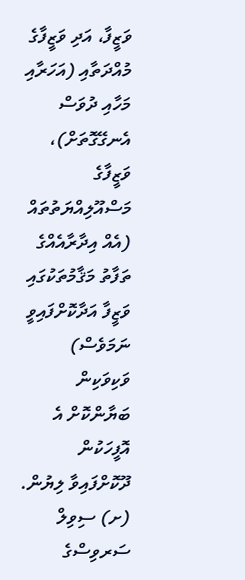ވަޒީފާ، އަދި ވަޒީފާގެ މުއްދަތާއި (އަހަރާއި މަހާއި ދުވަސް އެނގޭގޮތަށް)، ވަޒީފާގެ މަސްއޫލިއްޔަތުތައް (އެއް އިދާރާއެއްގެ ތަފާތު މަޤާމުތަކުގައި ވަޒީފާ އަދާކޮށްފައިވީ ނަމަވެސް) ވަކިވަކިން ބަޔާންކޮށް އެ އޮފީހަކުން ދޫކޮށްފައިވާ ލިޔުން. (ށ) ސިވިލް ސަރވިސްގެ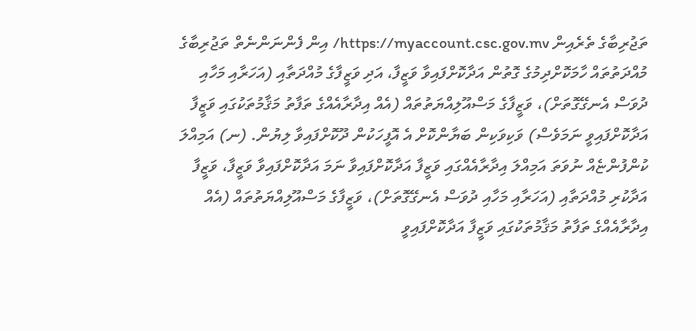ތަޖުރިބާގެ ތެރެއިން https://myaccount.csc.gov.mv/ އިން ފެންނަންނެތް ތަޖުރިބާގެ މުއްދަތުތައް ހާމަކޮށްދިމުގެ ގޮތުން އަދާކޮށްފައިވާ ވަޒީފާ، އަދި ވަޒީފާގެ މުއްދަތާއި (އަހަރާއި މަހާއި ދުވަސް އެނގޭގޮތަށް)، ވަޒީފާގެ މަސްއޫލިއްޔަތުތައް (އެއް އިދާރާއެއްގެ ތަފާތު މަޤާމުތަކުގައި ވަޒީފާ އަދާކޮށްފައިވީ ނަމަވެސް) ވަކިވަކިން ބަޔާންކޮށް އެ އޮފީހަކުން ދޫކޮށްފައިވާ ލިޔުން. (ނ) އަމިއްލަ ކުންފުންޏެއް ނުވަތަ އަމިއްލަ އިދާރާއެއްގައި ވަޒީފާ އަދާކޮށްފައިވާ ނަމަ އަދާކޮށްފައިވާ ވަޒީފާ، ވަޒީފާ އަދާކުރި މުއްދަތާއި (އަހަރާއި މަހާއި ދުވަސް އެނގޭގޮތަށް)، ވަޒީފާގެ މަސްއޫލިއްޔަތުތައް (އެއް އިދާރާއެއްގެ ތަފާތު މަޤާމުތަކުގައި ވަޒީފާ އަދާކޮށްފައިވީ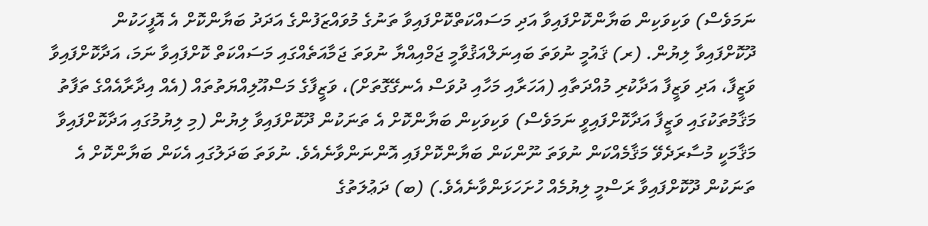ނަމަވެސް) ވަކިވަކިން ބަޔާންކޮށްފައިވާ އަދި މަސައްކަތްކޮށްފައިވާ ތަނުގެ މުވައްޒަފުންގެ އަދަދު ބަޔާންކޮށް އެ އޮފީހަކުން ދޫކޮށްފައިވާ ލިޔުން. (ރ) ޤައުމީ ނުވަތަ ބައިނަލްއަޤުވާމީ ޖަމްއިއްޔާ ނުވަތަ ޖަމާއަތެއްގައި މަސައްކަތް ކޮށްފައިވާ ނަމަ، އަދާކޮށްފައިވާ ވަޒީފާ، އަދި ވަޒީފާ އަދާކުރި މުއްދަތާއި (އަހަރާއި މަހާއި ދުވަސް އެނގޭގޮތަށް)، ވަޒީފާގެ މަސްއޫލިއްޔަތުތައް (އެއް އިދާރާއެއްގެ ތަފާތު މަޤާމުތަކުގައި ވަޒީފާ އަދާކޮށްފައިވީ ނަމަވެސް) ވަކިވަކިން ބަޔާންކޮށް އެ ތަނަކުން ދޫކޮށްފައިވާ ލިޔުން (މި ލިޔުމުގައި އަދާކޮށްފައިވާ މަޤާމަކީ މުސާރަދެވޭ މަޤާމެއްކަން ނުވަތަ ނޫންކަން ބަޔާންކޮށްފައި އޮންނަންވާނެއެވެ. ނުވަތަ ބަދަލުގައި އެކަން ބަޔާންކޮށް އެ ތަނަކުން ދޫކޮށްފައިވާ ރަސްމީ ލިޔުމެއް ހުށަހަޅަންވާނެއެވެ.) (ބ) ދަޢުލަތުގެ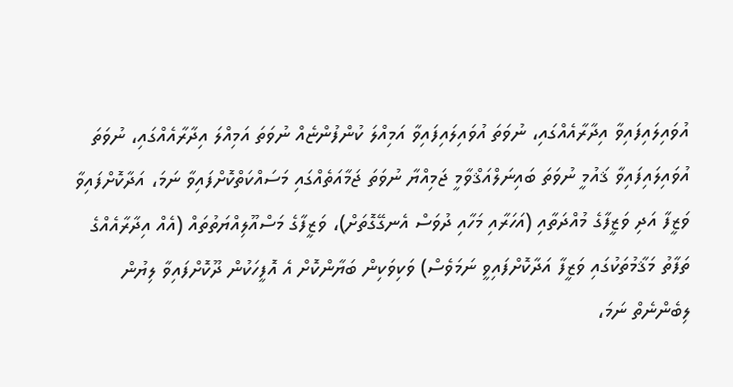އުވައިލައިފައިވާ އިދާރާއެއްގައި، ނުވަތަ އުވައިލައިފައިވާ އަމިއްލަ ކުންފުންޏެއް ނުވަތަ އަމިއްލަ އިދާރާއެއްގައި، ނުވަތަ އުވައިލައިފައިވާ ޤައުމީ ނުވަތަ ބައިނަލްއަޤްވާމީ ޖަމިއްޔާ ނުވަތަ ޖަމާއަތެއްގައި މަސައްކަތްކޮށްފައިވާ ނަމަ، އަދާކޮށްފައިވާ ވަޒީފާ އަދި ވަޒީފާގެ މުއްދަތާއި (އަހަރާއި މަހާއި ދުވަސް އެނގޭގޮތަށް)، ވަޒީފާގެ މަސްއޫލިއްޔަތުތައް (އެއް އިދާރާއެއްގެ ތަފާތު މަޤާމުތަކުގައި ވަޒީފާ އަދާކޮށްފައިވީ ނަމަވެސް) ވަކިވަކިން ބަޔާންކޮށް އެ އޮފީހަކުން ދޫކޮށްފައިވާ ލިޔުން ލިބެންނެތް ނަމަ،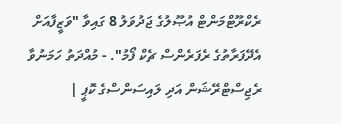ރެކްރޫޓްމަންޓް އުޞޫލުގެ ޖަދުވަލު 8 ގައިވާ "ވަޒީފާއަށް އެދޭފަރާތުގެ ރެފަރެންސް ޗެކް ފޯމު". - މުއްދަތު ހަމަނުވާ ރެޖިސްޓްރޭޝަން އަދި ލައިސަންސްގެ ކޮޕީ |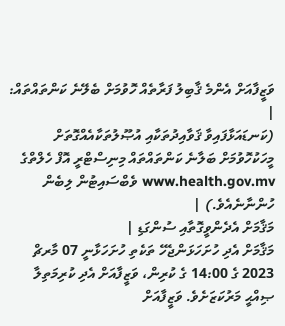ވަޒީފާއަށް އެންމެ ޤާބިލު ފަރާތެއް ހޮވުމަށް ބެލޭނެ ކަންތައްތައް: |
(ކަނޑައަޅާފައިވާ ޤަވާއިދުތަކާއި އުޞޫލުތަކާއެއްގޮތަށް މީހަކުހޮވުމަށް ބަލާނެ ކަންތައްތައް މިނިސްޓްރީ އޮފް ހެލްތްގެ www.health.gov.mv ވެބްސައިޓުން ލިބެން ހުންނާނެއެވެ.) |
މަޤާމަށް އެދެންވީގޮތާއި ސުންގަޑި |
މަޤާމަށް އެދި ހުށަހަޅަންޖެހޭ ތަކެތި ހުށަހަޅާނީ 07 މާރޗް 2023 ގެ 14:00 ގެ ކުރިން، ވަޒީފާއަށް އެދި ކުރިމަތިލާ ޞިއްޙީ މަރުކަޒަށެވެ. ވަޒީފާއަށް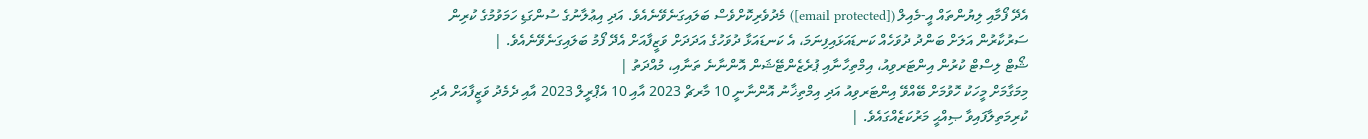އެދޭ ފޯމާއި ލިޔުންތައް އީ-މެއިލް ([email protected]) މެދުވެރިކޮށްވެސް ބަލައިގަނެވޭނެއެވެ. އަދި އިޢުލާނުގެ ސުންގަޑި ހަމަވުމުގެ ކުރިން ސަރުކާރުން އަލަށް ބަންދު ދުވަހެއް ކަނޑައަޅައިފިނަމަ، އެ ކަނޑައަޅާ ދުވަހުގެ އަދަދަށް ވަޒީފާއަށް އެދޭ ފޯމު ބަލައިގަނެވޭނެއެވެ. |
ޝޯޓް ލިސްޓް ކުރުން އިންޓަރވިއު، އިމްތިހާނާއި ޕުރެޒެންޓޭޝަން އޮންނާނެ ތަނާއި، މުއްދަތު |
މިމަގާމަށް މީހަކު ހޮވުމަށް ބޭއްވޭ އިންޓަރވިއު އަދި އިމްތިޚާނު އޮންނާނީ 10 މާރޗް 2023 އާއި 10 އެޕްރީލް 2023 އާއި ދެމެދު ވަޒީފާއަށް އެދި ކުރިމަތިލާފައިވާ ޞިއްޙީ މަރުކަޒެއްގައެވެ. |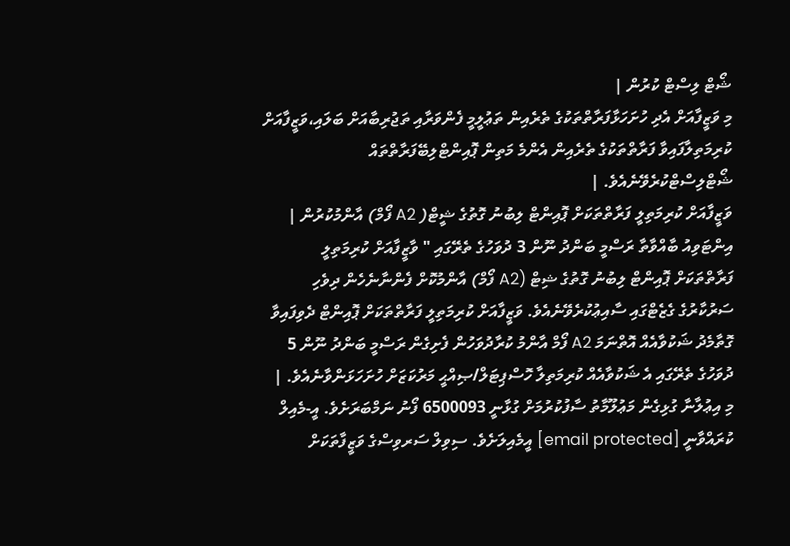ޝޯޓް ލިސްޓް ކުރުން |
މި ވަޒީފާއަށް އެދި ހުށަހަޅާފަރާތްތަކުގެ ތެރެއިން ތަޢުލީމީ ފެންވަރާއި ތަޖުރިބާއަށް ބަލައި،ވަޒީފާއަށް ކުރިމަތިލާފައިވާ ފަރާތްތަކުގެ ތެރެއިން އެންމެ މަތިން ޕޮއިންޓްލިބޭފަރާތްތައް ޝޯޓްލިސްޓްކުރެވޭނެއެވެ. |
ވަޒީފާއަށް ކުރިމަތިލީ ފަރާތްތަކަށް ޕޮއިންޓް ލިބުނު ގޮތުގެ ޝީޓް( A2 ފޯމް) އާންމުކުރުން |
އިންޓަވިއު ބާއްވާތާ ރަސްމީ ބަންދު ނޫން 3 ދުވަހުގެ ތެރޭގައި " ވާޒީފާއަށް ކުރިމަތިލީ ފަރާތްތަކަށް ޕޮއިންޓް ލިބުނު ގޮތުގެ ޝިޓް (A2 ފޯމް) އާންމުކޮށް ފެންނާނެހެން ދިވެހި ސަރުކާރުގެ ގެޒެޓްގައި ސާއިޢުކުރެވޭނެއެވެ. ވަޒީފާއަށް ކުރިމަތިލީ ފަރާތްތަކަށް ޕޮއިންޓް ދެވިފައިވާ ގޮތާމެދު ޝަކުވާއެއް އޮތްނަމަ A2 ފޯމް އާންމު ކުރާދުވަހުން ފެށިގެން ރަސްމީ ބަންދު ނޫން 5 ދުވަހުގެ ތެރޭގައި އެ ޝަކުވާއެއް ކުރިމަތިލާ ހޮސްޕިޓަލް/ޞިއްޙީ މަރުކަޒަށް ހުށަހަޅަންވާނެއެވެ. |
މި އިޢުލާނާ ގުޅިގެން މަޢުލޫމާތު ސާފުކުރުމަށް ގުޅާނީ 6500093 ފޯނު ނަމްބަރަށެވެ. އީ-މެއިލް ކުރައްވާނީ [email protected] އީމެއިލަށެވެ. ސިވިލް ސަރވިސްގެ ވަޒީފާތަކަށް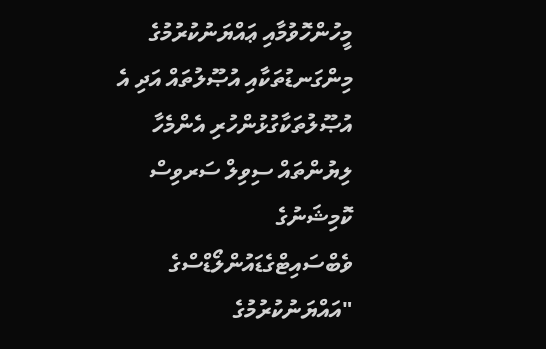މީހުންހޮވުމާއި ޢައްޔަނުކުރުމުގެ މިންގަނޑުތަކާއި އުޞޫލުތައް އަދި އެ އުޞޫލުތަކާގުޅުންހުރި އެންމެހާ ލިޔުންތައް ސިވިލް ސަރވިސް ކޮމިޝަނުގެ ވެބްސައިޓްގެޑައުންލޯޑްސްގެ "އައްޔަނުކުރުމުގެ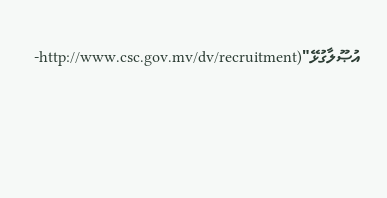އުޞޫލާގުޅޭ"(http://www.csc.gov.mv/dv/recruitment-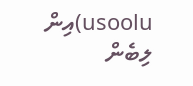usoolu)އިން ލިބެން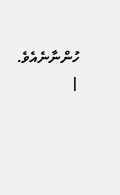ހުންނާނެއެވެ. |